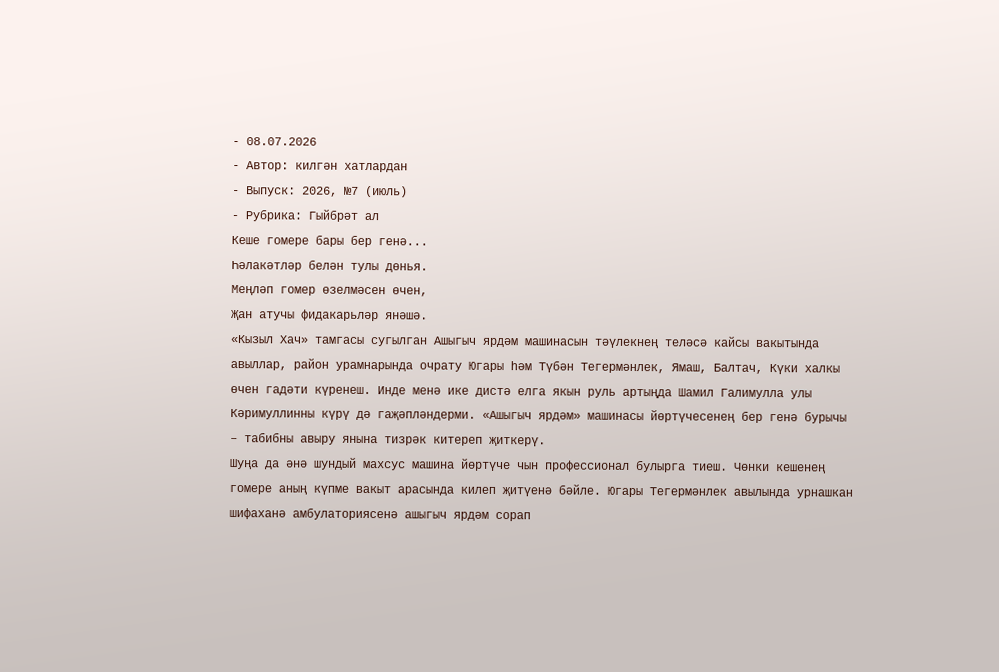- 08.07.2026
- Автор: килгән хатлардан
- Выпуск: 2026, №7 (июль)
- Рубрика: Гыйбрәт ал
Кеше гомере бары бер генә...
Һәлакәтләр белән тулы дөнья.
Меңләп гомер өзелмәсен өчен,
Җан атучы фидакарьләр янәшә.
«Кызыл Хач» тамгасы сугылган Ашыгыч ярдәм машинасын тәүлекнең теләсә кайсы вакытында авыллар, район урамнарында очрату Югары һәм Түбән Тегермәнлек, Ямаш, Балтач, Күки халкы өчен гадәти күренеш. Инде менә ике дистә елга якын руль артыңда Шамил Галимулла улы Кәримуллинны күрү дә гаҗәпләндерми. «Ашыгыч ярдәм» машинасы йөртүчесенең бер генә бурычы – табибны авыру янына тизрәк китереп җиткерү.
Шуңа да әнә шундый махсус машина йөртүче чын профессионал булырга тиеш. Чөнки кешенең гомере аның күпме вакыт арасында килеп җитүенә бәйле. Югары Тегермәнлек авылында урнашкан шифаханә амбулаториясенә ашыгыч ярдәм сорап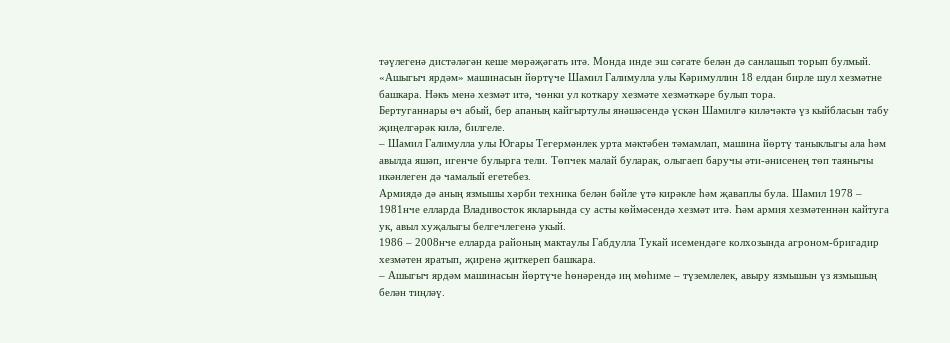тәүлегенә дистәләгән кеше мөрәҗәгать итә. Монда инде эш сәгате белән дә санлашып торып булмый. «Ашыгыч ярдәм» машинасын йөртүче Шамил Галимулла улы Кәримуллин 18 елдан бирле шул хезмәтне башкара. Нәкъ менә хезмәт итә, чөнки ул коткару хезмәте хезмәткәре булып тора.
Бертуганнары өч абый, бер апаның кайгыртулы янәшәсендә үскән Шамилгә киләчәктә үз кыйбласын табу җиңелгәрәк килә, билгеле.
– Шамил Галимулла улы Югары Тегермәнлек урта мәктәбен тәмамлап, машина йөртү таныклыгы ала һәм авылда яшәп, игенче булырга тели. Төпчек малай буларак, олыгаеп баручы әти-әнисенең төп таянычы икәнлеген дә чамалый егетебез.
Армиядә дә аның язмышы хәрби техника белән бәйле үтә кирәкле һәм җаваплы була. Шамил 1978 – 1981нче елларда Владивосток якларында су асты көймәсендә хезмәт итә. Һәм армия хезмәтеннән кайтуга ук, авыл хуҗалыгы белгечлегенә укый.
1986 – 2008нче елларда районың мактаулы Габдулла Тукай исемендәге колхозында агроном-бригадир хезмәтен яратып, җиренә җиткереп башкара.
– Ашыгыч ярдәм машинасын йөртүче һөнәрендә иң мөһиме – түземлелек, авыру язмышын үз язмышың белән тиңләү.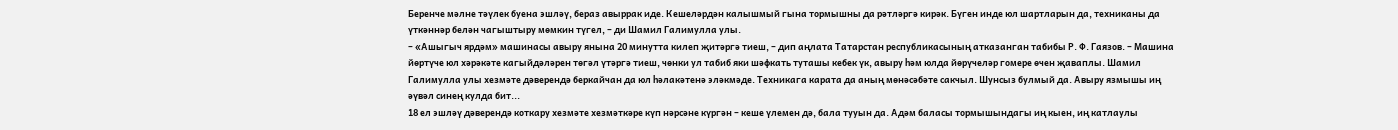Беренче мәлне тәүлек буена эшләү, бераз авыррак иде. Кешеләрдән калышмый гына тормышны да рәтләргә кирәк. Бүген инде юл шартларын да, техниканы да үткәннәр белән чагыштыру мөмкин түгел, – ди Шамил Галимулла улы.
– «Ашыгыч ярдәм» машинасы авыру янына 20 минутта килеп җитәргә тиеш, – дип аңлата Татарстан республикасының атказанган табибы Р. Ф. Гаязов. – Машина йөртүче юл хәрәкәте кагыйдәләрен төгәл үтәргә тиеш, чөнки ул табиб яки шәфкать туташы кебек үк, авыру һәм юлда йөрүчеләр гомере өчен җаваплы. Шамил Галимулла улы хезмәте дәверендә беркайчан да юл һәлакәтенә эләкмәде. Техникага карата да аның мөнәсәбәте сакчыл. Шунсыз булмый да. Авыру язмышы иң әүвәл синең кулда бит...
18 ел эшләү дәверендә коткару хезмәте хезмәткәре күп нәрсәне күргән – кеше үлемен дә, бала тууын да. Адәм баласы тормышындагы иң кыен, иң катлаулы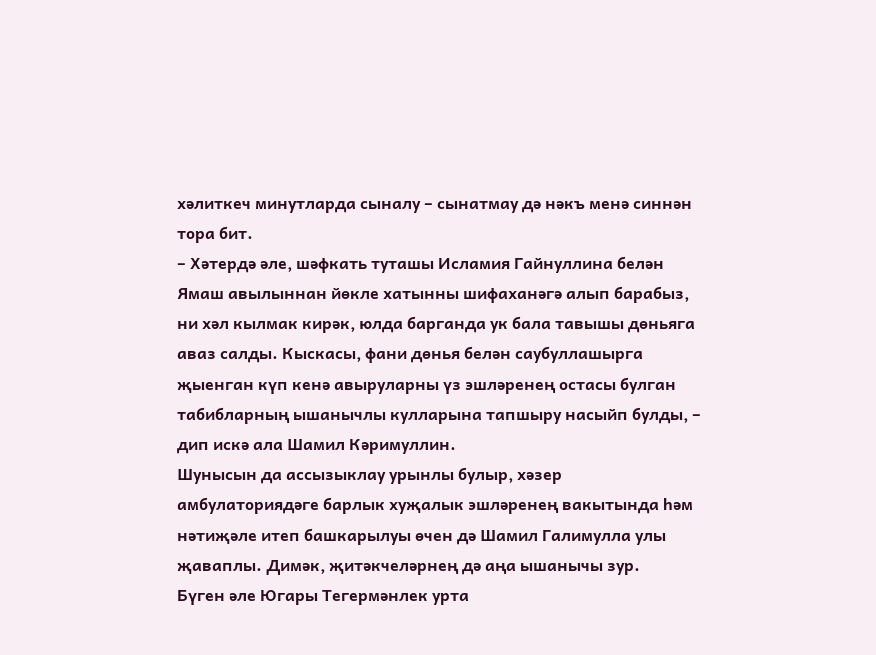хәлиткеч минутларда сыналу – сынатмау дә нәкъ менә синнән тора бит.
– Хәтердә әле, шәфкать туташы Исламия Гайнуллина белән Ямаш авылыннан йөкле хатынны шифаханәгә алып барабыз, ни хәл кылмак кирәк, юлда барганда ук бала тавышы дөньяга аваз салды. Кыскасы, фани дөнья белән саубуллашырга җыенган күп кенә авыруларны үз эшләренең остасы булган табибларның ышанычлы кулларына тапшыру насыйп булды, – дип искә ала Шамил Кәримуллин.
Шунысын да ассызыклау урынлы булыр, хәзер амбулаториядәге барлык хуҗалык эшләренең вакытында һәм нәтиҗәле итеп башкарылуы өчен дә Шамил Галимулла улы җаваплы. Димәк, җитәкчеләрнең дә аңа ышанычы зур.
Бүген әле Югары Тегермәнлек урта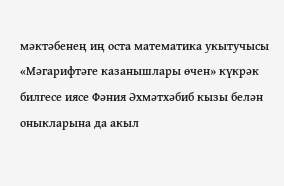мәктәбенең иң оста математика укытучысы «Мәгарифтәге казанышлары өчен» күкрәк билгесе иясе Фәния Әхмәтхәбиб кызы белән оныкларына да акыл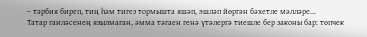– тәрбия биреп, тиң һәм тигез тормышта яшәп, эшләп йөргән бәхетле мәлләре...
Татар гаиләсенең язылмаган, әмма тәгаен генә үтәлергә тиешле бер законы бар: төпчек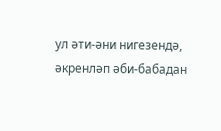ул әти-әни нигезендә,
әкренләп әби-бабадан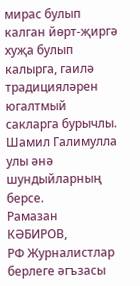мирас булып калган йөрт-җиргә хуҗа булып калырга, гаилә традицияләрен югалтмый сакларга бурычлы. Шамил Галимулла улы әнә шундыйларның берсе.
Рамазан КӘБИРОВ,
РФ Журналистлар берлеге әгъзасы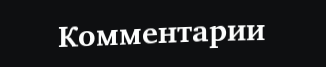Комментарии